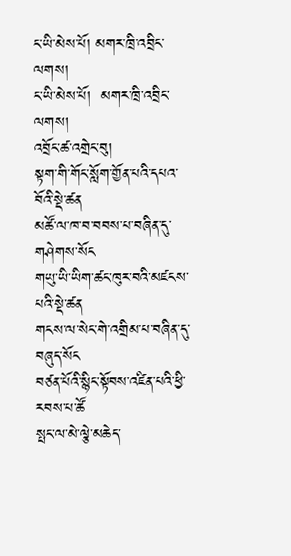ང་ཡི་མེས་པོ། མགར་ཁྲི་འབྲིང་ལགས།
ང་ཡི་མེས་པོ།  མགར་ཁྲི་འབྲིང་ལགས།
འབྲོང་ཚ་འགྲེང་བུ།
སྟག་གི་གོང་སློག་གྱོན་པའི་དཔའ་བོའི་སྡེ་ཚན
མཚོ་ལ་ཁ་བ་བབས་པ་བཞིན་དུ་གཤེགས་སོང
གཡུ་ཡི་ཡིག་ཚང་ཁུར་བའི་མཛངས་པའི་སྡེ་ཚན
གངས་ལ་སེང་གེ་འགྲིམ་པ་བཞིན་དུ་བཞུད་སོང
བཙན་པོའི་སྙིང་སྟོབས་འཛིན་པའི་ཕྱི་རབས་པ་ཚོ
སྤང་ལ་མེ་ལྕེ་མཆེད་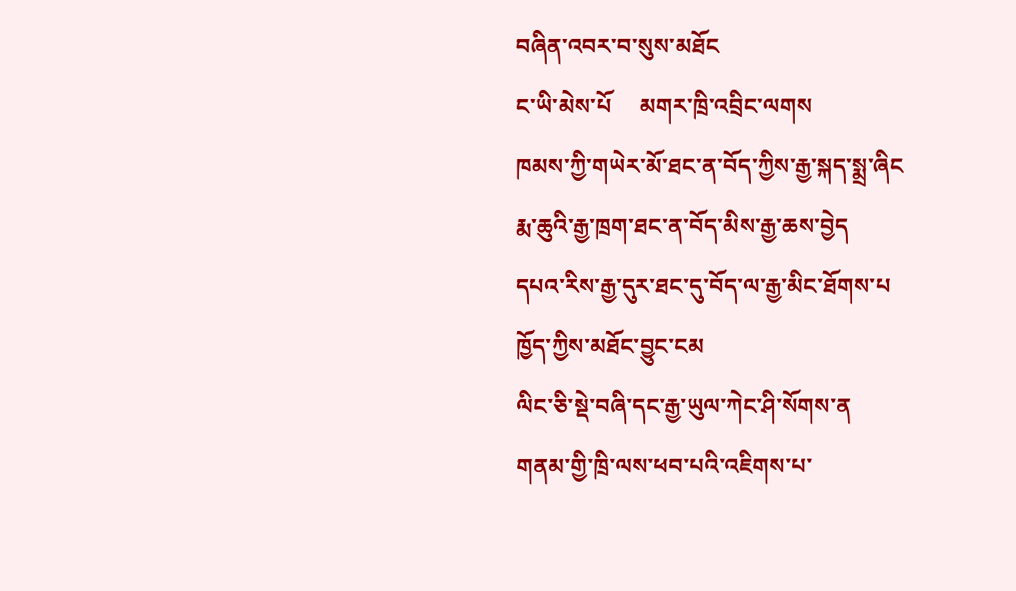བཞིན་འབར་བ་སུས་མཐོང
ང་ཡི་མེས་པོ     མགར་ཁྲི་འབྲིང་ལགས
ཁམས་ཀྱི་གཡེར་མོ་ཐང་ན་བོད་ཀྱིས་རྒྱ་སྐད་སྨྲ་ཞིང
རྨ་ཆུའི་རྒྱ་ཁྲག་ཐང་ན་བོད་མིས་རྒྱ་ཆས་བྱེད
དཔའ་རིས་རྒྱ་དུར་ཐང་དུ་བོད་ལ་རྒྱ་མིང་ཐོགས་པ
ཁྱོད་ཀྱིས་མཐོང་བྱུང་ངམ
ལིང་ཅི་སྡེ་བཞི་དང་རྒྱ་ཡུལ་ཀེང་ཤི་སོགས་ན
གནམ་གྱི་ཁྲི་ལས་ཕབ་པའི་འཇིགས་པ་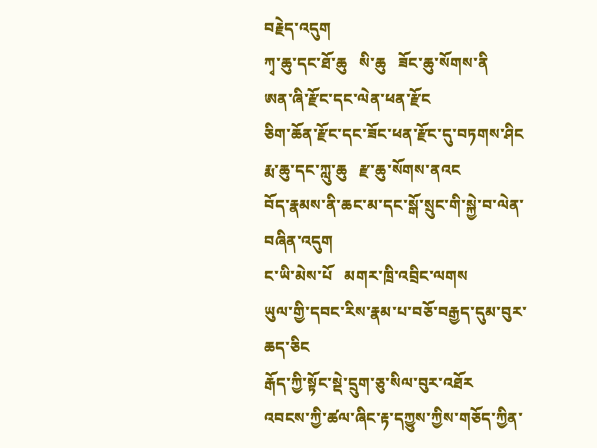བརྗེད་འདུག
ཀྭ་ཆུ་དང་ཐོ་ཆུ   སི་ཆུ   ཟོང་ཆུ་སོགས་ནི
ཨན་ཞི་རྫོང་དང་ལེན་ཕན་རྫོང
ཅིག་ཆོན་རྫོང་དང་ཟོང་ཕན་རྫོང་དུ་བཏགས་ཤིང
རྨ་ཆུ་དང་ཀླུ་ཆུ   རྫ་ཆུ་སོགས་ནའང
བོད་རྣམས་ནི་ཆང་མ་དང་སྒོ་སྲུང་གི་སྐྱེ་བ་ལེན་བཞིན་འདུག
ང་ཡི་མེས་པོ   མགར་ཁྲི་འབྲིང་ལགས
ཡུལ་གྱི་དབང་རིས་རྣམ་པ་བཅོ་བརྒྱད་དུམ་བུར་ཆད་ཅིང
རྒོད་ཀྱི་སྟོང་སྡེ་དྲུག་ཅུ་སིལ་བུར་འཐོར
འབངས་ཀྱི་ཚལ་ཞིང་རྟ་དཀྱུས་ཀྱིས་གཅོད་ཀྱིན་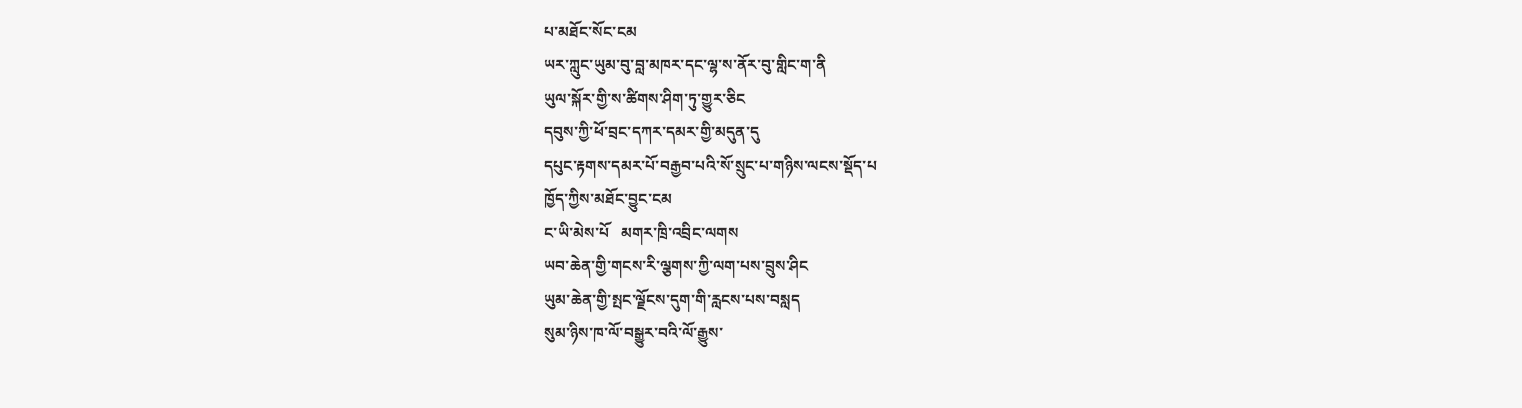པ་མཐོང་སོང་ངམ
ཡར་ཀླུང་ཡུམ་བུ་བླ་མཁར་དང་ལྷ་ས་ནོར་བུ་གླིང་ག་ནི
ཡུལ་སྐོར་གྱི་ས་ཚིགས་ཤིག་ཏུ་གྱུར་ཅིང
དབུས་ཀྱི་ཕོ་བྲང་དཀར་དམར་གྱི་མདུན་དུ
དཔུང་རྟགས་དམར་པོ་བརྒྱབ་པའི་སོ་སྲུང་པ་གཉིས་ལངས་སྡོད་པ
ཁྱོད་ཀྱིས་མཐོང་བྱུང་ངམ
ང་ཡི་མེས་པོ   མགར་ཁྲི་འབྲིང་ལགས
ཡབ་ཆེན་གྱི་གངས་རི་ལྕགས་ཀྱི་ལག་པས་བྲུས་ཤིང
ཡུམ་ཆེན་གྱི་སྤང་ལྗོངས་དུག་གི་རླངས་པས་བསླད
སུམ་ཉིས་ཁ་ལོ་བསྒྱུར་བའི་ལོ་རྒྱུས་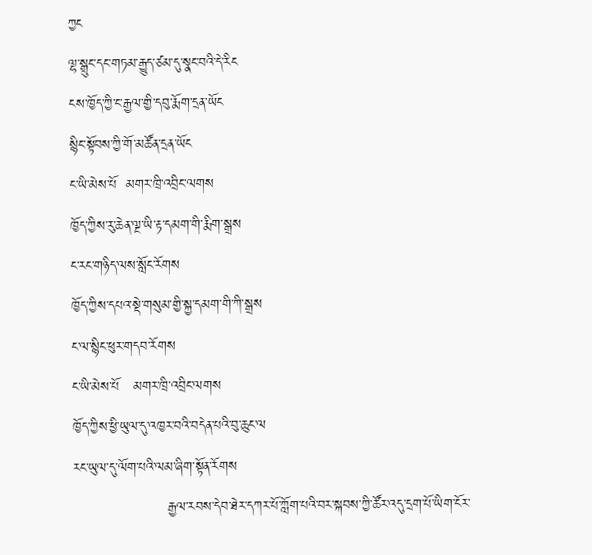ཀྱང
ལྷ་སྒྲུང་དང་གཏམ་རྒྱུད་ཙམ་དུ་སྣང་བའི་དེ་རིང
ངས་ཁྱོད་ཀྱི་ང་རྒྱལ་གྱི་དབུ་རྨོག་དྲན་ཡོང
སྙིང་སྟོབས་ཀྱི་གོ་མཚོན་དྲན་ཡོང
ང་ཡི་མེས་པོ  མགར་ཁྲི་འབྲིང་ལགས
ཁྱོད་ཀྱིས་རུ་ཆེན་ལྔ་ཡི་རྟ་དམག་གི་རྨིག་སྒྲས
ང་རང་གཉིད་ལས་སློང་རོགས
ཁྱོད་ཀྱིས་དཔའ་སྡེ་གསུམ་གྱི་སྐྱ་དམག་གི་ཀི་སྒྲས
ང་ལ་སྙིང་ཕུར་གདབ་རོགས
ང་ཡི་མེས་པོ   མགར་ཁྲི་འབྲིང་ལགས
ཁྱོད་ཀྱིས་ཕྱི་ཡུལ་དུ་འཁྱར་བའི་བདེན་པའི་བུ་ཆུང་ལ
རང་ཡུལ་དུ་ལོག་པའི་ལམ་ཞིག་སྟོན་རོགས
                    རྒྱལ་རབས་དེབ་ཐེར་དཀར་པོ་ཀློག་པའི་བར་སྐབས་ཀྱི་ཚོར་འདུ་དྲག་པོ་ཡིག་ངོར་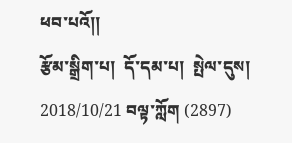ཕབ་པའོ།།
རྩོམ་སྒྲིག་པ།  དོ་དམ་པ།  སྤེལ་དུས། 2018/10/21 བལྟ་ཀློག (2897)